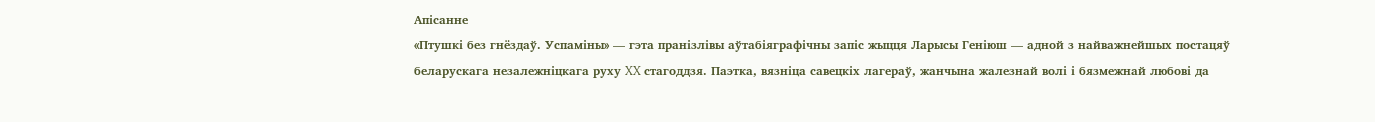Апісанне
«Птушкі без гнёздаў. Успаміны» — гэта пранізлівы аўтабіяграфічны запіс жыцця Ларысы Геніюш — адной з найважнейшых постацяў беларускага незалежніцкага руху XX стагоддзя. Паэтка, вязніца савецкіх лагераў, жанчына жалезнай волі і бязмежнай любові да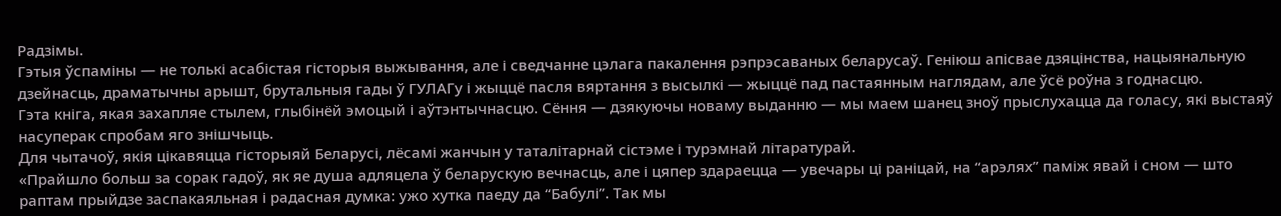Радзімы.
Гэтыя ўспаміны — не толькі асабістая гісторыя выжывання, але і сведчанне цэлага пакалення рэпрэсаваных беларусаў. Геніюш апісвае дзяцінства, нацыянальную дзейнасць, драматычны арышт, брутальныя гады ў ГУЛАГу і жыццё пасля вяртання з высылкі — жыццё пад пастаянным наглядам, але ўсё роўна з годнасцю.
Гэта кніга, якая захапляе стылем, глыбінёй эмоцый і аўтэнтычнасцю. Сёння — дзякуючы новаму выданню — мы маем шанец зноў прыслухацца да голасу, які выстаяў насуперак спробам яго знішчыць.
Для чытачоў, якія цікавяцца гісторыяй Беларусі, лёсамі жанчын у таталітарнай сістэме і турэмнай літаратурай.
«Прайшло больш за сорак гадоў, як яе душа адляцела ў беларускую вечнасць, але і цяпер здараецца — увечары ці раніцай, на “арэлях” паміж явай і сном — што раптам прыйдзе заспакаяльная і радасная думка: ужо хутка паеду да “Бабулі”. Так мы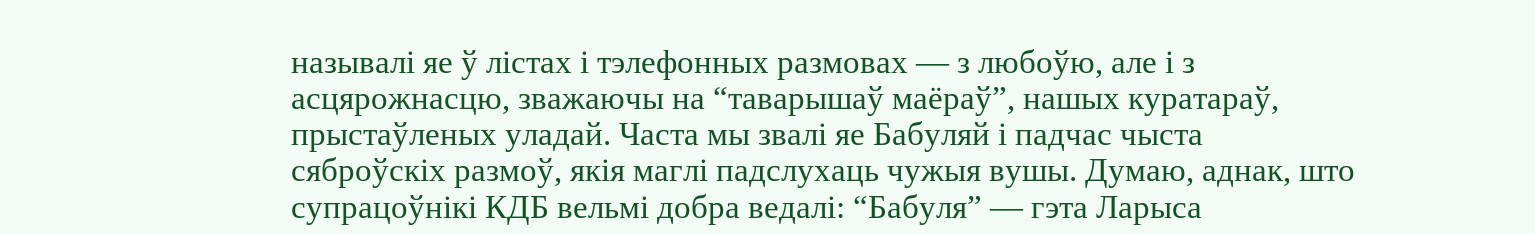называлі яе ў лістах і тэлефонных размовах — з любоўю, але і з асцярожнасцю, зважаючы на “таварышаў маёраў”, нашых куратараў, прыстаўленых уладай. Часта мы звалі яе Бабуляй і падчас чыста сяброўскіх размоў, якія маглі падслухаць чужыя вушы. Думаю, аднак, што супрацоўнікі КДБ вельмі добра ведалі: “Бабуля” — гэта Ларыса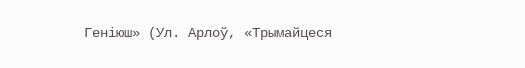Геніюш» (Ул. Арлоў, «Трымайцеся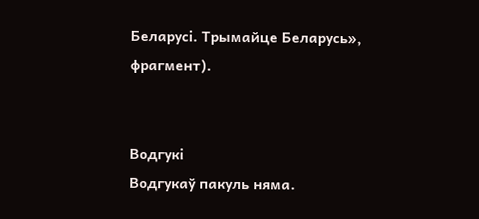Беларусі. Трымайце Беларусь», фрагмент).


Водгукі
Водгукаў пакуль няма.